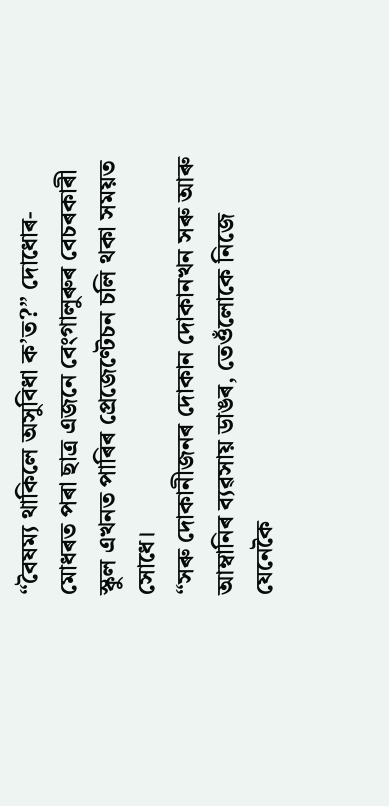“বৈষম্য থাকিলে অসুবিধা ক’ত?” দোধোৰ-মোধৰত পৰা ছাত্ৰ এজনে বেংগালুৰুৰ বেচৰকাৰী স্কুল এখনত পাৰিৰ প্ৰেজেণ্টেচন চলি থকা সময়ত সোধে।
“সৰু দোকানীজনৰ দোকান দোকানখন সৰু আৰু আম্বানিৰ ব্যৱসায় ডাঙৰ, তেওঁলোকে নিজে যেনেকৈ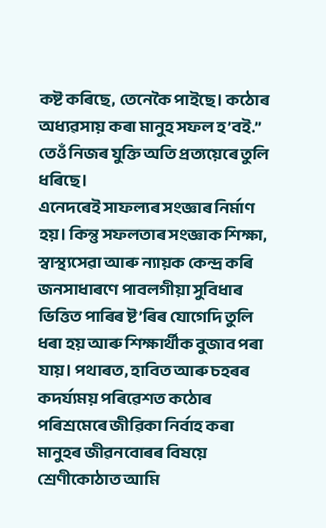কষ্ট কৰিছে, তেনেকৈ পাইছে। কঠোৰ অধ্যৱসায় কৰা মানুহ সফল হ’বই.” তেওঁ নিজৰ যুক্তি অতি প্ৰত্যয়েৰে তুলি ধৰিছে।
এনেদৰেই সাফল্যৰ সংজ্ঞাৰ নিৰ্মাণ হয়। কিন্তু সফলতাৰ সংজ্ঞাক শিক্ষা, স্বাস্থ্যসেৱা আৰু ন্যায়ক কেন্দ্ৰ কৰি জনসাধাৰণে পাবলগীয়া সুবিধাৰ ভিত্তিত পাৰিৰ ষ্ট’ৰিৰ যোগেদি তুলি ধৰা হয় আৰু শিক্ষাৰ্থীক বুজাব পৰা যায়। পথাৰত, হাবিত আৰু চহৰৰ কদৰ্য্যময় পৰিৱেশত কঠোৰ পৰিশ্ৰমেৰে জীৱিকা নিৰ্বাহ কৰা মানুহৰ জীৱনবোৰৰ বিষয়ে শ্ৰেণীকোঠাত আমি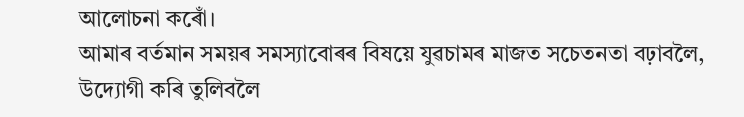আলোচনা কৰোঁ।
আমাৰ বৰ্তমান সময়ৰ সমস্যাবোৰৰ বিষয়ে যুৱচামৰ মাজত সচেতনতা বঢ়াবলৈ, উদ্যোগী কৰি তুলিবলৈ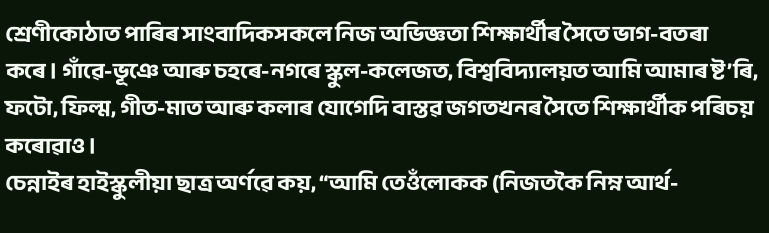শ্ৰেণীকোঠাত পাৰিৰ সাংবাদিকসকলে নিজ অভিজ্ঞতা শিক্ষাৰ্থীৰ সৈতে ভাগ-বতৰা কৰে। গাঁৱে-ভূঞে আৰু চহৰে-নগৰে স্কুল-কলেজত, বিশ্ববিদ্যালয়ত আমি আমাৰ ষ্ট’ৰি, ফটো, ফিল্ম, গীত-মাত আৰু কলাৰ যোগেদি বাস্তৱ জগতখনৰ সৈতে শিক্ষাৰ্থীক পৰিচয় কৰোৱাও।
চেন্নাইৰ হাইস্কুলীয়া ছাত্ৰ অৰ্ণৱে কয়, “আমি তেওঁলোকক (নিজতকৈ নিম্ন আৰ্থ-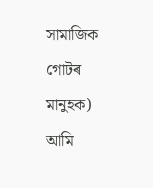সামাজিক গোটৰ মানুহক) আমি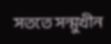সততে সন্মুখীন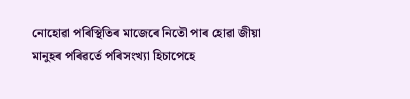নোহোৱা পৰিস্থিতিৰ মাজেৰে নিতৌ পাৰ হোৱা জীয়া মানুহৰ পৰিৱৰ্তে পৰিসংখ্যা হিচাপেহে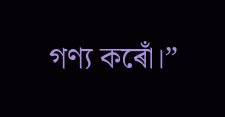গণ্য কৰোঁ।”